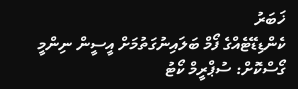ޚަބަރު
ކެންޑިޑޭޓެއްގެ ފޯމް ބަލައިނުގަތުމަށް އީސީން ނިންމީ ގޯސްކޮށް: ސުޕްރީމް ކޯޓު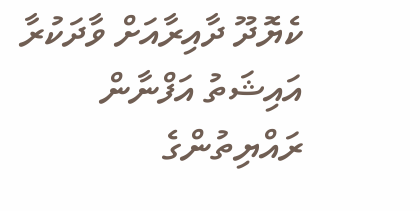ކެޔޮދޫ ދާއިރާއަށް ވާދަކުރާ އައިޝަތު އަފްނާން
ރައްޔިތުންގެ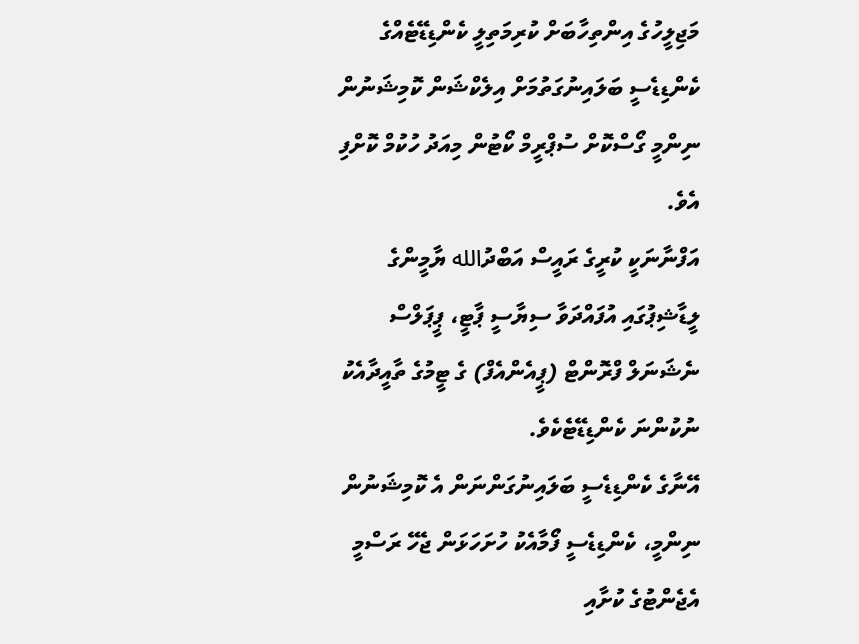މަޖިލީހުގެ އިންތިހާބަށް ކުރިމަތިލީ ކެންޑިޑޭޓެއްގެ ކެންޑިޑެސީ ބަލައިނުގަތުމަށް އިލެކްޝަން ކޮމިޝަނުން ނިންމީ ގޯސްކޮށް ސުޕްރީމް ކޯޓުން މިއަދު ހުކުމް ކޮށްފި އެވެ.
އަފްނާނަކީ ކުރީގެ ރައީސް އަބްދުالله ޔާމީންގެ ލީޑާޝިޕުގައި އުފައްދަވާ ސިޔާސީ ޕާޓީ، ޕީޕަލްސް ނެޝަނަލް ފްރޮންޓް (ޕީއެންއެފް) ގެ ޓީމުގެ ތާއީދާއެކު ނުކުންނަ ކެންޑިޑޭޓެކެވެ.
އޭނާގެ ކެންޑިޑެސީ ބަލައިނުގަންނަން އެ ކޮމިޝަނުން ނިންމީ، ކެންޑިޑެސީ ފޯމާއެކު ހުށަހަޅަން ޖެހޭ ރަސްމީ އެޖެންޓުގެ ކުށާއި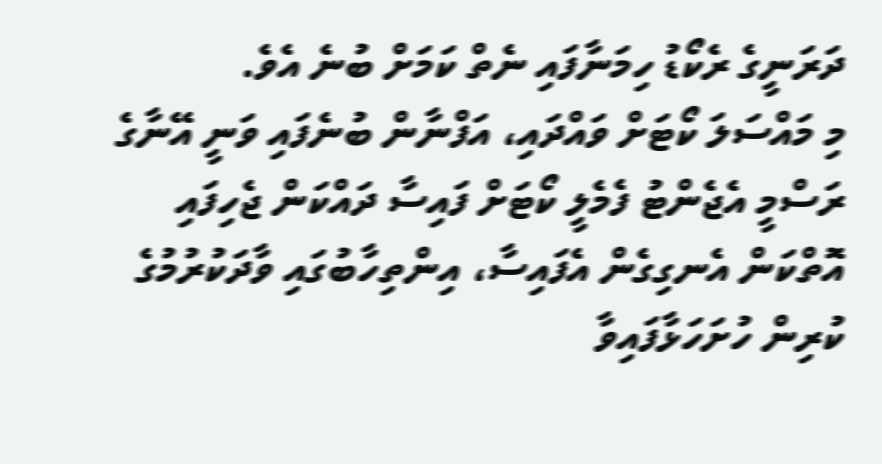ދަރަނީގެ ރެކޯޑު ހިމަނާފައި ނެތް ކަމަށް ބުނެ އެވެ.
މި މައްސަލަ ކޯޓަށް ވައްދައި، އަފްނާން ބުނެފައި ވަނީ އޭނާގެ ރަސްމީ އެޖެންޓު ފެމެލީ ކޯޓަށް ފައިސާ ދައްކަން ޖެހިފައި އޮތްކަން އެނގިގެން އެފައިސާ، އިންތިހާބުގައި ވާދަކުރުމުގެ ކުރިން ހުށަހަޅާފައިވާ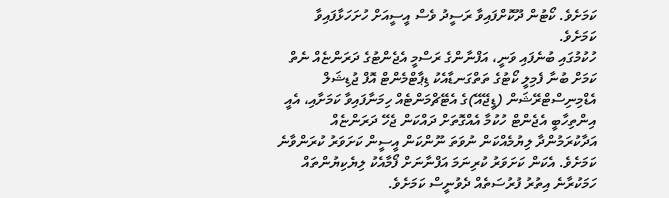ކަމަށެވެ. ކޯޓުން ދޫކޮށްފައިވާ ރަސީދު ވެސް އީސީއަށް ހުށަހަޅާފައިވާ ކަމަށެވެ.
ހުކުމުގައި ބުނެފައި ވަނީ، އަފްނާންގެ ރަސްމީ އެޖެންޓުގެ ދަރަންޏެއް ނެތް ކަމަށް ބުނާ ފެމިލީ ކޯޓުގެ ތަތްގަނޑާއެކު ޑިޕާޓްމެންޓް އޮފް ޖުޑިޝަލް އެޑްމިނިސްޓްރޭޝަން (ޑީޖޭއޭ)ގެ އެޓޭޗްމަންޓެއް ހިމަނާފައިވާ ކަމަށާއި، އެއީ އިންތިހާބީ އެޖެންޓް ހުކުމާ އެއްގޮތަށް ދައްކަން ޖެހޭ ދަރަންޏެއް އަދާކުރަމުންދާ ލިޔުމެއްކަން ނުވަތަ ނޫންކަން އީސީން ކަށަވަރު ކުރަންވާނެ ކަމަށެވެ. އެކަން ކަށަވަރު ކުރިނަމަ އަފްނާނަށް ފޯމާއެކު ލިޔެކިޔުންތައް ހަމަކުރާނެ އިތުރު ފުރުސަތެއް ދެވުނީސް ކަމަށެވެ.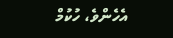އެހެންވެ، ހުކުމް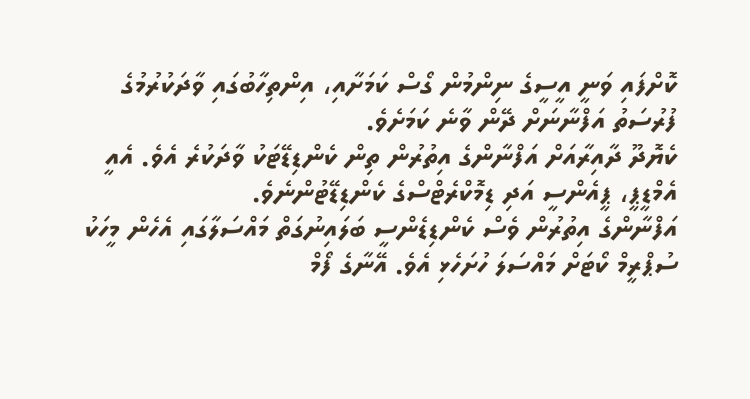ކޮށްފައި ވަނީ އީސީގެ ނިންމުން ގޯސް ކަމަށާއި، އިންތިހާބުގައި ވާދަކުރުމުގެ ފުރުސަތު އަފްނާނަށް ދޭން ވާނެ ކަމަށެވެ.
ކެޔޮދޫ ދާއިރާއަށް އަފްނާންގެ އިތުރުން ތިން ކެންޑިޑޭޓަކު ވާދަކުރެ އެވެ. އެއީ އެމްޑީޕީ، ޕީއެންސީ އަދި ޑިމޮކްރެޓްސްގެ ކެންޑިޑޭޓުންނެވެ.
އަފްނާންގެ އިތުރުން ވެސް ކެންޑިޑެންސީ ބަލައިނުގަތް މައްސަލާގައި އެހެން މީހަކު ސުޕްރީމް ކޯޓަށް މައްސަލަ ހުށަހެޅި އެވެ. އޭނާގެ ފޯމް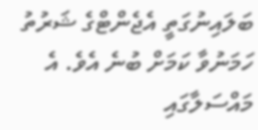ބަލައިނުގަތީ އެޖެންޓްގެ ޝަރުތު ހަމަނުވާ ކަމަށް ބުނެ އެވެ. އެ މައްސަލާގައި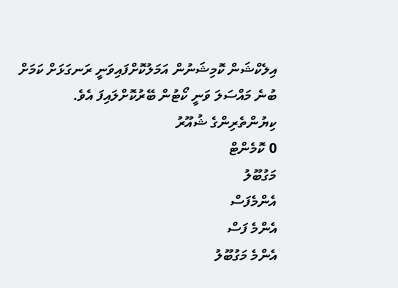އިލެކްޝަން ކޮމިޝަނުން އަމަލުކޮށްފައިވަނީ ރަނގަޅަށް ކަމަށް ބުނެ މައްސަލަ ވަނީ ކޯޓުން ބޭރުކޮށްލައިފަ އެވެ.
ކިޔުންތެރިންގެ ޝުއޫރު
0 ކޮމެންޓް
މަގުބޫލު
އެންމެފަސް
އެންމެ ފަސް
އެންމެ މަގުބޫލު